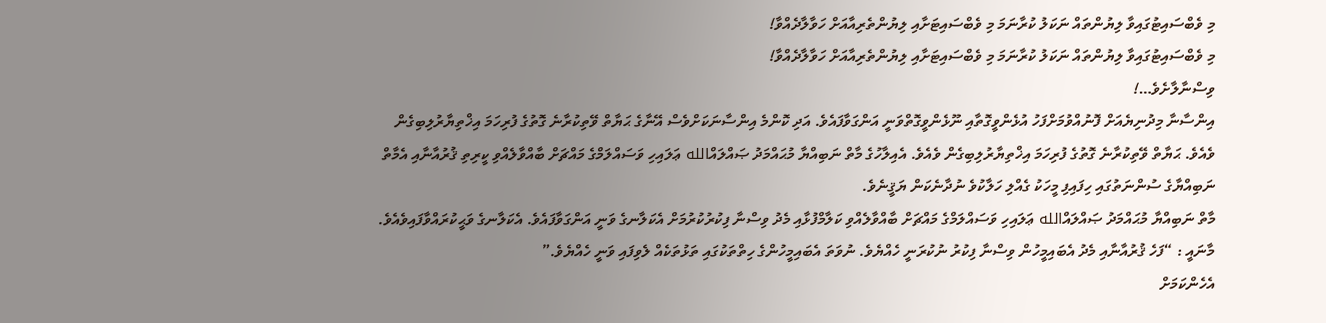މި ވެބްސައިޓުގައިވާ ލިޔުންތައް ނަކަލު ކުރާނަމަ މި ވެބްސައިޓަށާއި ލިޔުންތެރިއާއަށް ހަވާލާދެއްވާ!
މި ވެބްސައިޓުގައިވާ ލިޔުންތައް ނަކަލު ކުރާނަމަ މި ވެބްސައިޓަށާއި ލިޔުންތެރިއާއަށް ހަވާލާދެއްވާ!
ވިސްނާލާށެވެ…!
އިންސާނާ މިދުނިޔެއަށް ފޮނުއްވުމަށްފަހު އުޅެންވީގޮތާއި ނޫޅެންވީގޮތްވަނީ އަންގަވާފައެވެ. އަދި ކޮންމެ އިންސާނަކަށްވެސް އޭނާގެ ޙަޔާތް ވޭތިކުރާނެ ގޮތުގެ ފުރިހަމަ އިޚްތިޔާރުލިބިގެން ވެއެވެ. ޙަޔާތް ވޭތިކުރާނެ ގޮތުގެ ފުރިހަމަ އިޚްތިޔާރުލިބިގެން ވެއެވެ. އެއިލާހުގެ މާތް ނަބިއްޔާ މުޙައްމަދު ޞައްލައްالله ޢަލައިހި ވަސައްލަމްގެ މައްޗަށް ބާއްވާލެއްވި ކީރިތި ޤުރުއާނާއި އެމާތް ނަބިއްޔާގެ ސުންނަތުގައި ހިފައިފި މީހަކު ގެއްލި ހަލާކުވެ ނުދާނެކަން ޔަޤީނެވެ.
މާތް ނަބިއްޔާ މުޙައްމަދު ޞައްލައްالله ޢަލައިހި ވަސައްލަމްގެ މައްޗަށް ބާއްވާލެއްވި ކަލާމްފުޅާއި މެދު ވިސްނާ ފިކުރުކުރުމަށް އެކަލާނގެ ވަނީ އަންގަވާފައެވެ. އެކަލާނގެ ވަޙީކުރައްވާފައިވެއެވެ.
މާނައީ : “ފަހެ ޤުރުއާނާއި މެދު އެބައިމީހުން ވިސްނާ ފިކުރު ނުކުރަނީ ހެއްޔެވެ. ނުވަތަ އެބައިމީހުންގެ ހިތްތަކުގައި ތަޅުތަކެއް ލެވިފައި ވަނީ ހެއްޔެވެ.”
އެހެންކަމަށް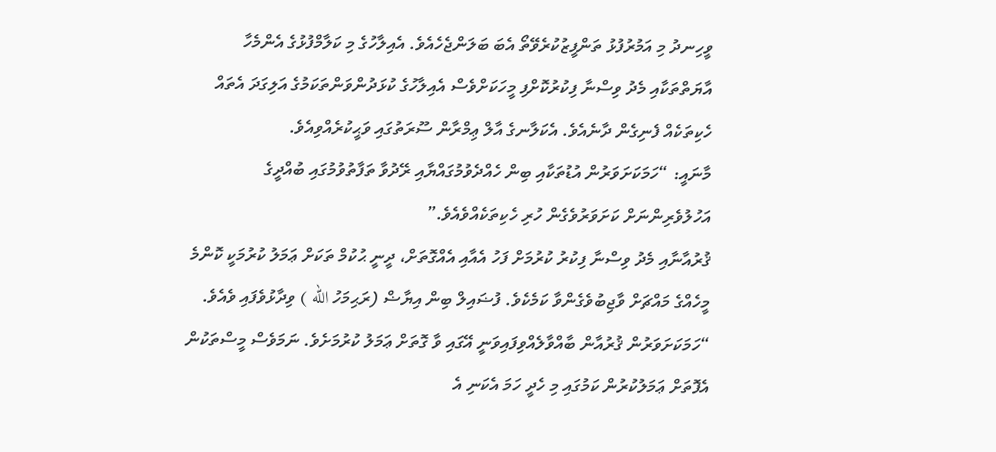ވީހިނދު މި އަމުރުފުޅު ތަންފީޒުކުރެވޭތޯ އެބަ ބަލަންޖެހެއެވެ. އެއިލާހުގެ މި ކަލާމްފުޅުގެ އެންމެހާ އާޔަތްތަކާއި މެދު ވިސްނާ ފިކުރުކޮށްފި މީހަކަށްވެސް އެއިލާހުގެ ކުޅަދުންވަންތަކަމުގެ އަލިގަދަ އެތައް ހެކިތަކެއް ފެނިގެން ދާނެއެވެ. އެކަލާނގެ އާލް ޢިމްރާން ސޫރަތުގައި ވަޙީކުރެއްވިއެވެ.
މާނައީ: “ހަމަކަށަވަރުން އުޑުތަކާއި ބިން ހެއްދެވުމުގައްޔާއި ރޭދުވާ ތަފާތުވުމުގައި ބުއްދީގެ އަހުލުވެރިންނަށް ކަށަވަރުވެގެން ހުރި ހެކިތަކެއްވެއެވެ.”
ޤުރުއާނާއި މެދު ވިސްނާ ފިކުރު ކުރުމަށް ފަހު އެއާއި އެއްގޮތަށް، ދީނީ ޙުކުމް ތަކަށް ޢަމަލު ކުރުމަކީ ކޮންމެ މީހެއްގެ މައްޗަށް ވާޖިބުވެގެންވާ ކަމެކެވެ. ފުޟައިލް ބިން އިޔާޟް (ރަޙިމަހު الله ) ވިދާޅުވެފައި ވެއެވެ.
“ހަމަކަށަވަރުން ޤުރުއާން ބާއްވާލެއްވިފައިވަނީ އޭގައި ވާ ގޮތަށް ޢަމަލު ކުރުމަށެވެ. ނަމަވެސް މީސްތަކުން އެފޮތަށް ޢަމަލުކުރުން ކަމުގައި މި ހެދީ ހަމަ އެކަނި އެ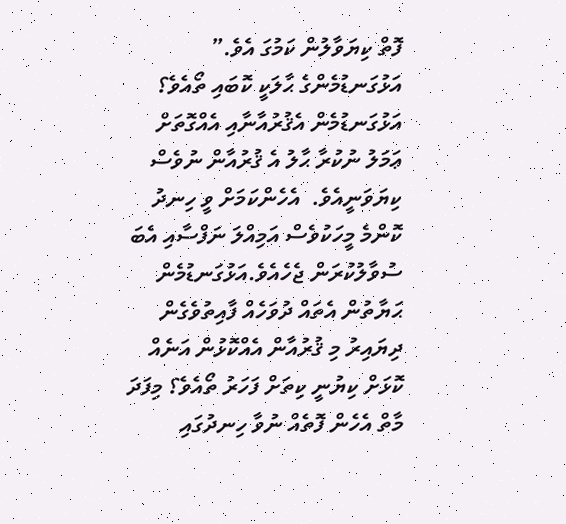ފޮތް ކިޔަވާލުން ކަމުގަ އެވެ.”
އަޅުގަނޑުމެންގެ ޙާލަކީ ކޮބައި ތޯއެވެ؟ އަޅުގަނޑުމެން އެޤުރުއާނާއި އެއްގޮތަށް ޢަމަލު ނުކުރާ ޙާލު އެ ޤުރުއާން ނުވެސް ކިޔަވަނީއެވެ.  އެހެންކަމަށް ވީ ހިނދު ކޮންމެ މީހަކުވެސް އަމިއްލަ ނަފްސާއި އެބަ ސުވާލުކުރަން ޖެހެއެވެ.އަޅުގަނޑުމެން ޙަޔާތުން އެތައް ދުވަހެއް ފާއިތުވެގެން ދިޔައިރު މި ޤުރުއާން އެއްކޮޅުން އަނެއް ކޮޅަށް ކިޔުނީ ކިތަށް ފަހަރު ތޯއެވެ؟ މިފަދަ މާތް އެހެން ފޮތެއް ނުވާ ހިނދުގައި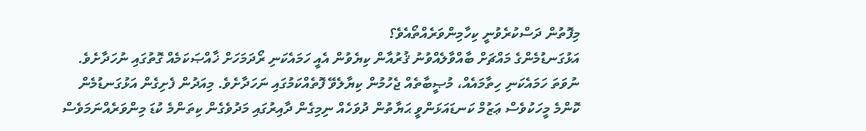މިފޮތުން ދަސްކުރެވުނީ ކިހާމިންވަރެއްތޯއެވެ؟
އަޅުގަނޑުމެންގެ މައްޗަށް ބާއްވާލެއްވުނު ޤުރުއާން ކިޔެވުން އެއީ ހަމައެކަނި ރޯދަމަހަށް ޚާއްޞަކަމެއް ގޮތުގައި ނުހަދާށެވެ. ނުވަތަ ހަމައެކަނި ހިތާމައެއް، މުޞީބާތެއް ޖެހުމުން ކިޔާލެވޭ ފޮތެއްކަމުގައި ނަހަދާށެވެ. މިއަދުން ފެށިގެން އަޅުގަނޑުމެން ކޮންމެ މީހަކުވެސް ޢަޒުމް ކަނޑައަޅަންވީ ޙަޔާތުން ދުވަހެއް ނިމިގެން ދާއިރުގައި މަދުވެގެން ކިތަންމެ ކުޑަ މިންވަރެއްނަމަވެސް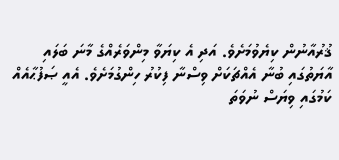ޤުރުއާނުން ކިޔެވުމަށެވެ. އަދި އެ ކިޔަވާ މިންވަރެއްގެ މާނަ ބަލައި އާޔަތުގައި ބުނާ އެއްޗަކަށް ވިސްނާ ފިކުރު ހިންގުމަށެވެ. އެއީ ޞަފުޙާއެއް ކަމުގައި ވިޔަސް ނުވަތަ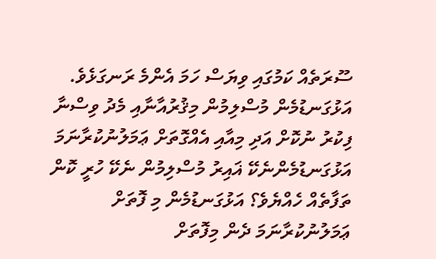ސޫރަތެއް ކަމުގައި ވިޔަސް ހަމަ އެންމެ ރަނގަޅެވެ. އަޅުގަނޑުމެން މުސްލިމުން މިޤުރުއާނާއި މެދު ވިސްނާ ފިކުރު ނުކޮށް އަދި މިއާއި އެއްގޮތަށް ޢަމަލުނުކުރާނަމަ އަޅުގަނޑުމެންނެކޭ ޣައިރު މުސްލިމުން ނެކޭ ހުރީ ކޮން ތަފާތެއް ހެއްޔެވެ؟ އަޅުގަނޑުމެން މި ފޮތަށް ޢަމަލުނުކުރާނަމަ ދެން މިފޮތަށް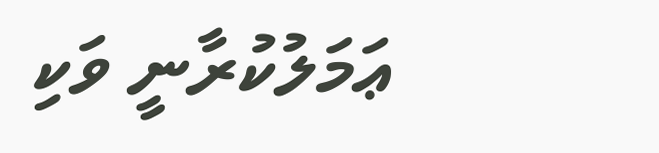ޢަމަލުކުރާނީ ވަކި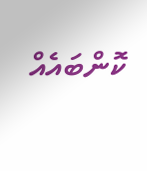ކޮންބައެއް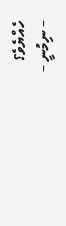ހެއްޔެވެ؟
– ނިމުނީ –